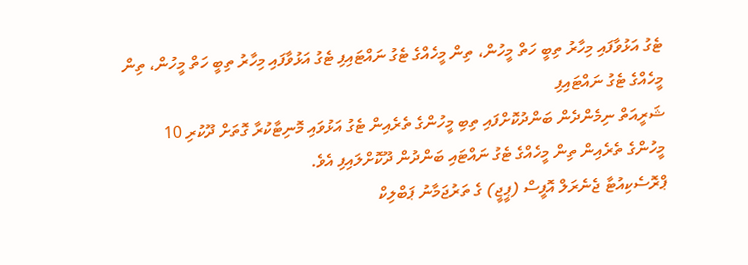ޓެގު އަޅުވާފައި މިހާރު ތިބީ ހަތް މީހުން، ތިން މީހެއްގެ ޓެގު ނައްޓައިފި ޓެގު އަޅުވާފައި މިހާރު ތިބީ ހަތް މީހުން، ތިން މީހެއްގެ ޓެގު ނައްޓައިފި
ޝަރީއަތް ނިމެންދެން ބަންދުކޮށްފައި ތިބި މީހުންގެ ތެރެއިން ޓެގު އަޅުވައި މޮނިޓާކުރާ ގޮތަށް ދޫކުރި 10 މީހުންގެ ތެރެއިން ތިން މީހެއްގެ ޓެގު ނައްޓައި ބަންދުން ދޫކޮށްލައިފި އެވެ.
ޕްރޮސެކިއުޓާ ޖެނެރަލް އޮފީސް (ޕީޖީ) ގެ ތަރުޖަމާނު ޕަބްލިކް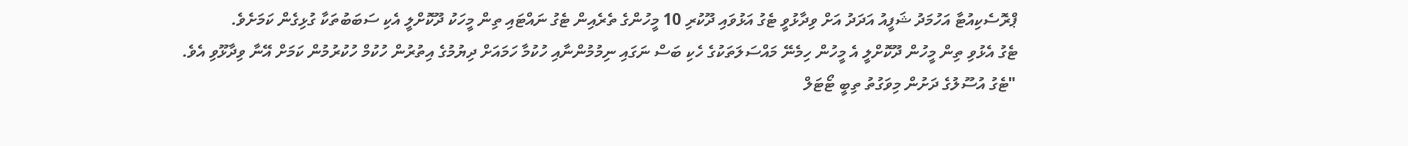ޕްރޮސެކިއުޓާ އަހުމަދު ޝަފީއު އަދަދު އަށް ވިދާޅުވީ ޓެގު އަޅުވައި ދޫކުރި 10 މީހުންގެ ތެރެއިން ޓެގު ނައްޓައި ތިން މީހަކު ދޫކޮށްލީ އެކި ސަބަބުތަކާ ގުޅިގެން ކަމަށެވެ.
ޓެގު އެޅުވި ތިން މީހުން ދޫކޮށްލީ އެ މީހުން ހިމެނޭ މައްސަލަތަކުގެ ހެކި ބަސް ނަގައި ނިމުމުންނާއި ހުކުމާ ހަމައަށް ދިޔުމުގެ އިތުރުން ހުކުމް ހުކުރުމުން ކަމަށް އޭނާ ވިދާޅޫވި އެވެ.
"ޓެގު އުސޫލުގެ ދަށުން މިވަގުތު ތިބީ ޓޯޓަލް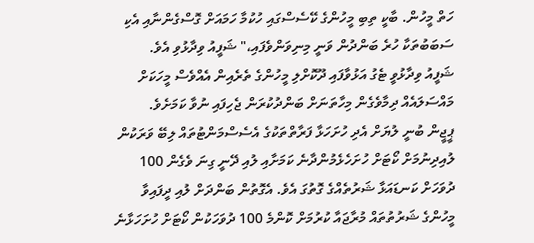ހަތް މީހުން. ބާކީ ތިބި މީހުންގެ ކޭސެސްގައި ހުކުމާ ހަމައަށް ގޮސްގެންނާއި އެކި ސަބަބުތަކާ ހުރެ ބަންދުން ވަނީ މިނިވަންވެފައި،" ޝަފީއު ވިދާޅުވި އެވެ.
ޝަފީއު ވިދާޅުވީ ޓެގު އަޅުވާފައި ދޫކޮށްލި މީހުންގެ ތެރެއިން އެއްވެސް މީހަކަށް މައްސަލައެއް ދިމާވެގެން މިހާތަނަށް ބަންދުކުރަން ޖެހިފައި ނުވާ ކަމަށެވެ.
ޕީޖީން ބުނީ ލުޔަށް އެދި ހުށަހަޅާ ފަރާތްތަކުގެ އެސެސްމަންޓުތައް ލިބޭ ވަރަކުން ލުއިދިނުމަށް ކޯޓަށް ހުށަހެޅެމުންދާނެ ކަމަށާއި ލުއި ދޭނީ ގިނަ ވެގެން 100 ދުވަހަށް ކަނޑައަޅާ ޝަރުތެއްގެ ގޮތުގަ އެވެ. އެގޮތުން ބަންދަށް ލުއި ދީފައިވާ މީހުންގެ ޝަރުތުތައް މުރާޖައާ ކުރުމަށް ކޮންމެ 100 ދުވަހަކުން ކޯޓަށް ހުށަހަޅާނެ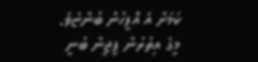ކަމަށް އެ އޮފީހުން ބުންޏެވެ.
މީގެ އިތުރުން ޕީޖީން ބުނީ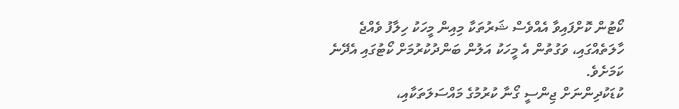ކޯޓުން ކޮށްފައިވާ އެއްވެސް ޝަރުތަކާ މިއިން މީހަކު ހިލާފު ވެއްޖެ ހާލަތެއްގައި، ވަގުތުން އެ މީހަކު އަލުން ބަންދުކުރުމަށް ކޯޓުގައި އެދޭނެ ކަމަށެވެ.
ކުޑަކުދިންނަށް ޖިންސީ ގޯނާ ކުރުމުގެ މައްސަލަތަކާއި،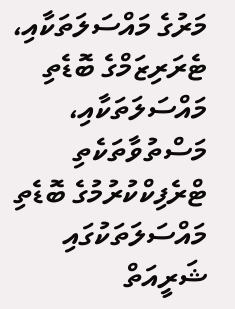މަރުގެ މައްސަލަތަކާއި، ޓެރަރިޒަމްގެ ބޮޑެތި މައްސަލަތަކާއި، މަސްތުވާތަކެތި ޓްރެފިކްކުރުމުގެ ބޮޑެތި މައްސަލަތަކުގައި ޝަރީއަތް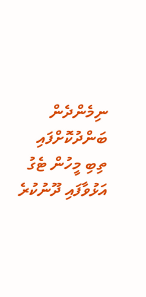ނިމެންދެން ބަންދުކޮށްފައި ތިބި މީހުން ޓެގު އަޅުވާފައި ދޫނުކުރެ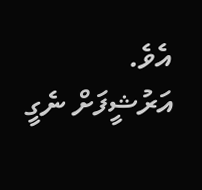އެވެ.
އަރުޝީފަށް ނެގީ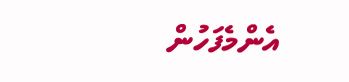އެންމެފަހުން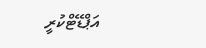އަޕްޑޭޓްކުރީ